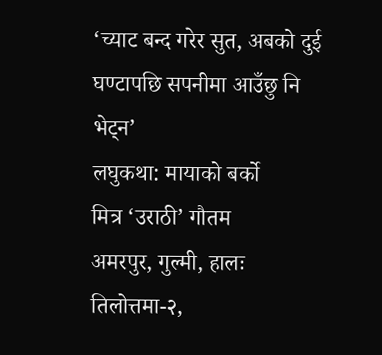‘च्याट बन्द गरेर सुत, अबको दुई घण्टापछि सपनीमा आउँछु नि भेट्न’
लघुकथा: मायाको बर्को
मित्र ‘उराठी’ गौतम
अमरपुर, गुल्मी, हालः तिलोत्तमा-२,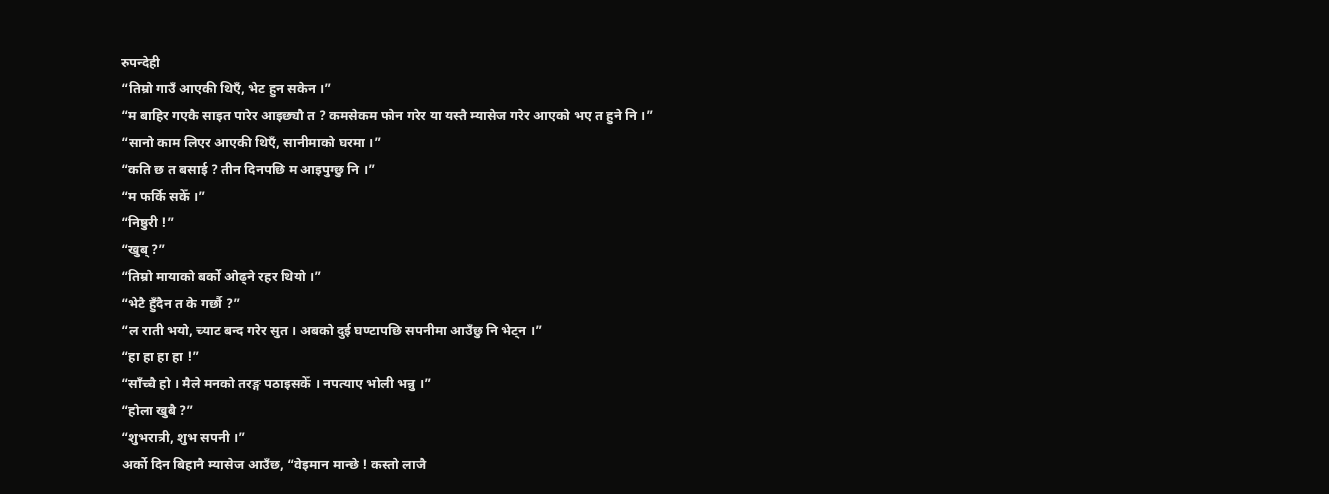रुपन्देही
“तिम्रो गाउँ आएकी थिएँ, भेट हुन सकेन ।”
“म बाहिर गएकै साइत पारेर आइछ्यौ त ? कमसेकम फोन गरेर या यस्तै म्यासेज गरेर आएको भए त हुने नि ।”
“सानो काम लिएर आएकी थिएँ, सानीमाको घरमा ।”
“कति छ त बसाई ? तीन दिनपछि म आइपुग्छु नि ।”
“म फर्कि सकेँ ।”
“निष्ठुरी !”
“खुब् ?”
“तिम्रो मायाको बर्को ओढ्ने रहर थियो ।”
“भेटै हुँदैन त के गर्छौ ?”
“ल राती भयो, च्याट बन्द गरेर सुत । अबको दुई घण्टापछि सपनीमा आउँछु नि भेट्न ।”
“हा हा हा हा !”
“साँच्चै हो । मैले मनको तरङ्ग पठाइसकेँ । नपत्याए भोली भन्नु ।”
“होला खुबै ?”
“शुभरात्री, शुभ सपनी ।”
अर्को दिन बिहानै म्यासेज आउँछ, “वेइमान मान्छे ! कस्तो लाजै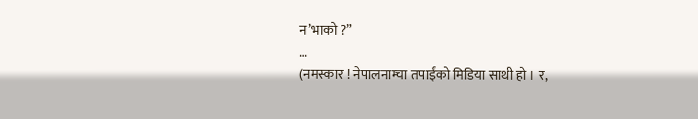न’भाको ?”
…
(नमस्कार ! नेपालनाम्चा तपाईंको मिडिया साथी हो । र,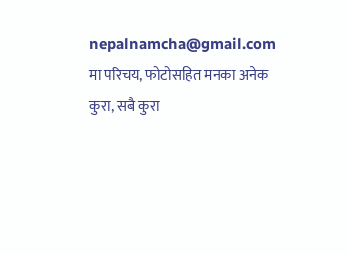nepalnamcha@gmail.com मा परिचय, फोटोसहित मनका अनेक कुरा, सबै कुरा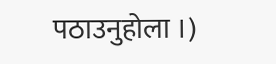पठाउनुहोला ।)